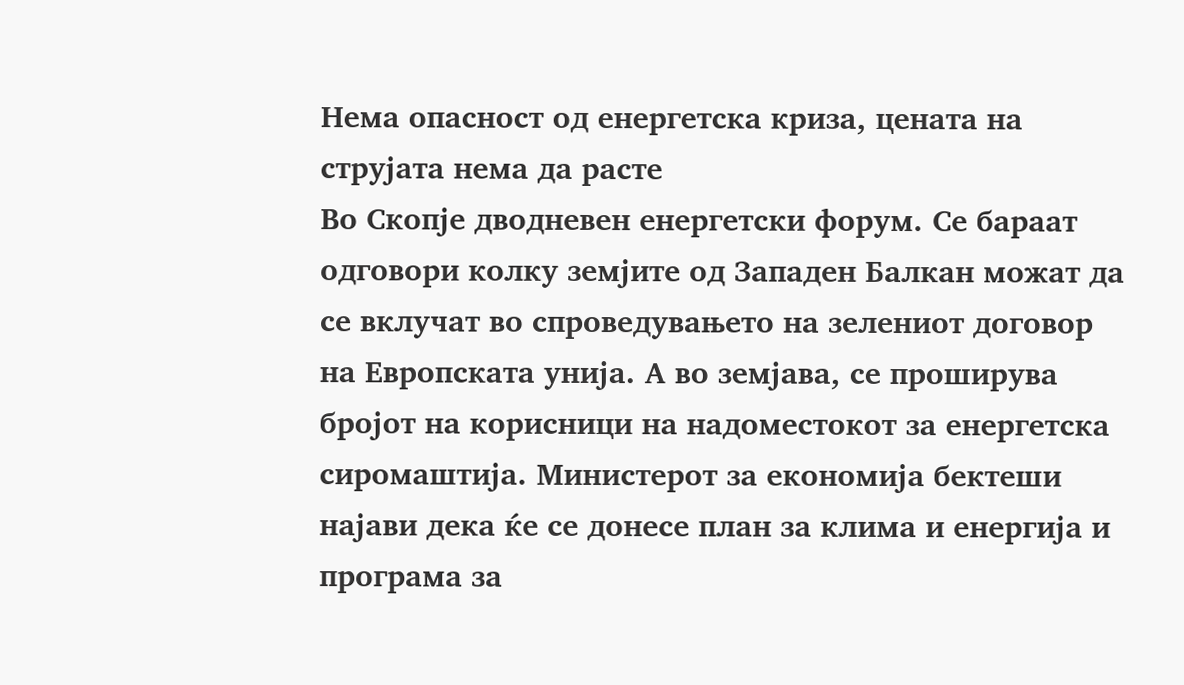Нема опасност од енергетска криза, цената на струјата нема да расте
Во Скопје дводневен енергетски форум. Се бараат одговори колку земјите од Западен Балкан можат да се вклучат во спроведувањето на зелениот договор на Европската унија. А во земјава, се проширува бројот на корисници на надоместокот за енергетска сиромаштија. Министерот за економија бектеши најави дека ќе се донесе план за клима и енергија и програма за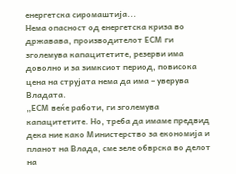енергетска сиромаштија...
Нема опасност од енергетска криза во државава, производителот ЕСМ ги зголемува капацитетите, резерви има доволно и за зимксиот период, повисока цена на струјата нема да има – уверува Владата.
„ЕСМ веќе работи, ги зголемува капацитетите. Но, треба да имаме предвид дека ние како Министерство за економија и планот на Влада, сме зеле обврска во делот на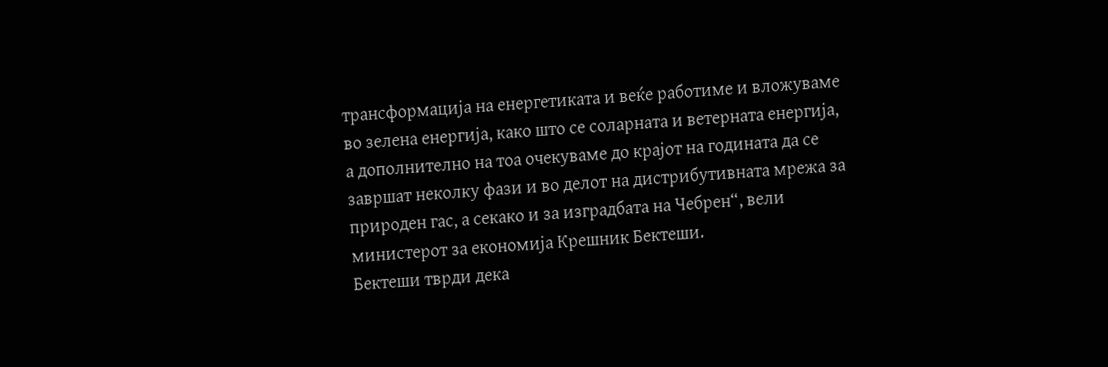трансформација на енергетиката и веќе работиме и вложуваме во зелена енергија, како што се соларната и ветерната енергија, а дополнително на тоа очекуваме до крајот на годината да се завршат неколку фази и во делот на дистрибутивната мрежа за природен гас, а секако и за изградбата на Чебрен“, вели министерот за економија Крешник Бектеши.
Бектеши тврди дека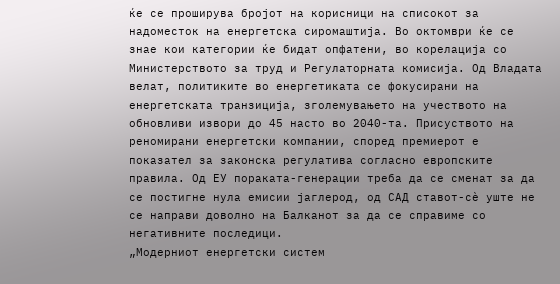ќе се проширува бројот на корисници на списокот за надоместок на енергетска сиромаштија. Во октомври ќе се знае кои категории ќе бидат опфатени, во корелација со Министерството за труд и Регулаторната комисија. Од Владата велат, политиките во енергетиката се фокусирани на енергетската транзиција, зголемувањето на учеството на обновливи извори до 45 насто во 2040-та. Присуството на реномирани енергетски компании, според премиерот е показател за законска регулатива согласно европските правила. Од ЕУ пораката-генерации треба да се сменат за да се постигне нула емисии јаглерод, од САД ставот-сè уште не се направи доволно на Балканот за да се справиме со негативните последици.
„Модерниот енергетски систем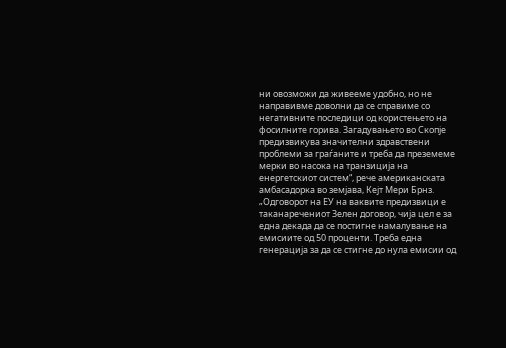ни овозможи да живееме удобно, но не направивме доволни да се справиме со негативните последици од користењето на фосилните горива. Загадувањето во Скопје предизвикува значителни здравствени проблеми за граѓаните и треба да преземеме мерки во насока на транзиција на енергетскиот систем“, рече американската амбасадорка во земјава, Кејт Мери Брнз.
„Одговорот на ЕУ на ваквите предизвици е таканаречениот Зелен договор, чија цел е за една декада да се постигне намалување на емисиите од 50 проценти. Треба една генерација за да се стигне до нула емисии од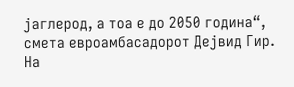јаглерод, а тоа е до 2050 година“, смета евроамбасадорот Дејвид Гир.
На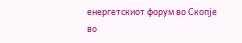енергетскиот форум во Скопје во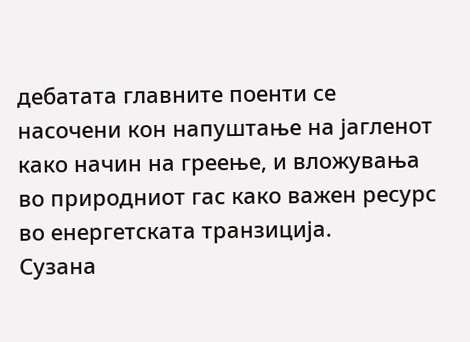дебатата главните поенти се насочени кон напуштање на јагленот како начин на греење, и вложувања во природниот гас како важен ресурс во енергетската транзиција.
Сузана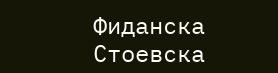Фиданска Стоевска